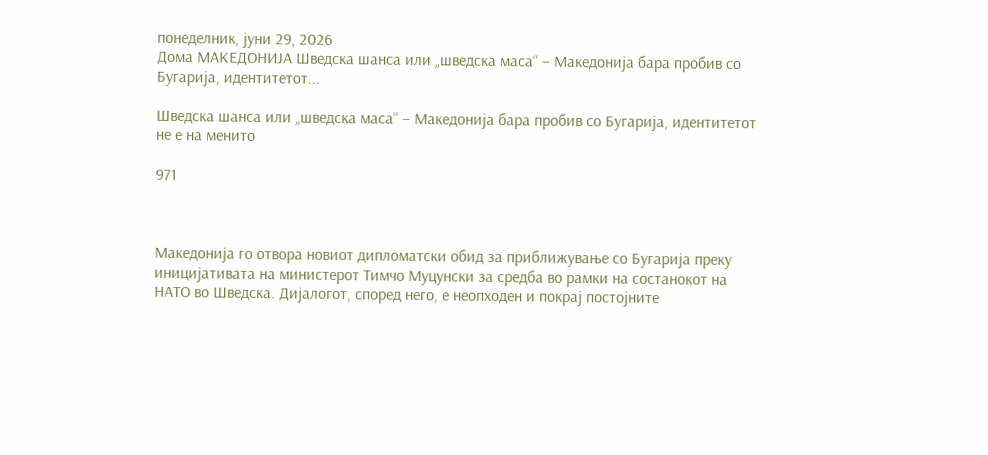понеделник, јуни 29, 2026
Дома МАКЕДОНИЈА Шведска шанса или „шведска маса“ – Македонија бара пробив со Бугарија, идентитетот...

Шведска шанса или „шведска маса“ – Македонија бара пробив со Бугарија, идентитетот не е на менито

971



Македонија го отвора новиот дипломатски обид за приближување со Бугарија преку иницијативата на министерот Тимчо Муцунски за средба во рамки на состанокот на НАТО во Шведска. Дијалогот, според него, е неопходен и покрај постојните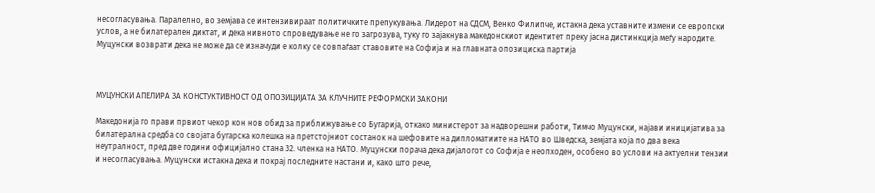несогласувања. Паралелно, во земјава се интензивираат политичките препукувања. Лидерот на СДСМ, Венко Филипче, истакна дека уставните измени се европски услов, а не билатерален диктат, и дека нивното спроведување не го загрозува, туку го зајакнува македонскиот идентитет преку јасна дистинкција меѓу народите. Муцунски возврати дека не може да се изначуди е колку се совпаѓаат ставовите на Софија и на главната опозициска партија



МУЦУНСКИ АПЕЛИРА ЗА КОНСТУКТИВНОСТ ОД ОПОЗИЦИЈАТА ЗА КЛУЧНИТЕ РЕФОРМСКИ ЗАКОНИ

Македонија го прави првиот чекор кон нов обид за приближување со Бугарија, откако министерот за надворешни работи, Тимчо Муцунски, најави иницијатива за билатерална средба со својата бугарска колешка на претстојниот состанок на шефовите на дипломатиите на НАТО во Шведска, земјата која по два века неутралност, пред две години официјално стана 32. членка на НАТО. Муцунски порача дека дијалогот со Софија е неопходен, особено во услови на актуелни тензии и несогласувања. Муцунски истакна дека и покрај последните настани и, како што рече,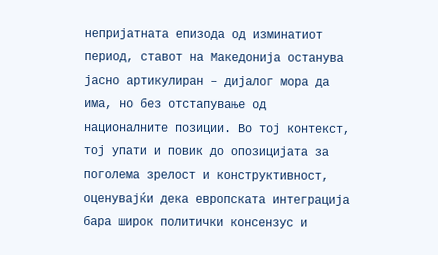непријатната епизода од изминатиот период, ставот на Македонија останува јасно артикулиран – дијалог мора да има, но без отстапување од националните позиции. Во тој контекст, тој упати и повик до опозицијата за поголема зрелост и конструктивност, оценувајќи дека европската интеграција бара широк политички консензус и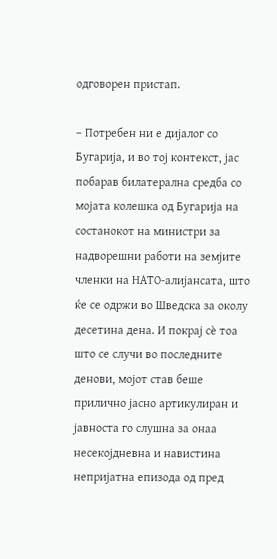одговорен пристап.

– Потребен ни е дијалог со Бугарија, и во тој контекст, јас побарав билатерална средба со мојата колешка од Бугарија на состанокот на министри за надворешни работи на земјите членки на НАТО-алијансата, што ќе се одржи во Шведска за околу десетина дена. И покрај сѐ тоа што се случи во последните денови, мојот став беше прилично јасно артикулиран и јавноста го слушна за онаа несекојдневна и навистина непријатна епизода од пред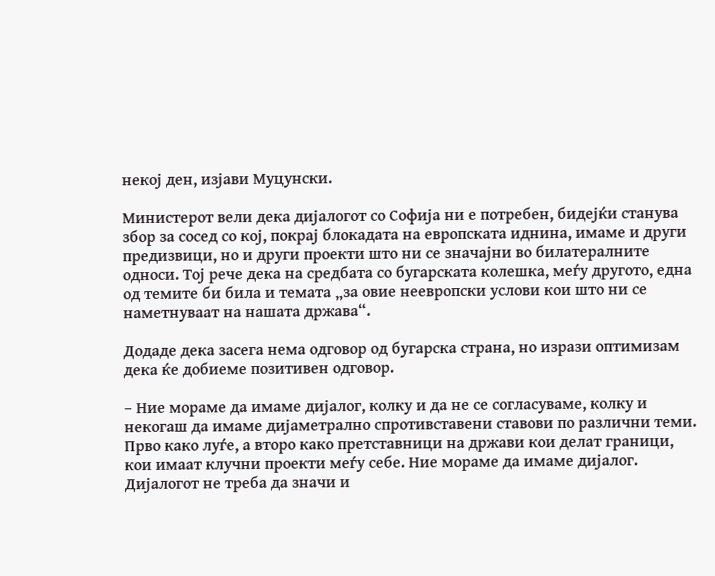некој ден, изјави Муцунски.

Министерот вели дека дијалогот со Софија ни е потребен, бидејќи станува збор за сосед со кој, покрај блокадата на европската иднина, имаме и други предизвици, но и други проекти што ни се значајни во билатералните односи. Тој рече дека на средбата со бугарската колешка, меѓу другото, една од темите би била и темата „за овие неевропски услови кои што ни се наметнуваат на нашата држава“.

Додаде дека засега нема одговор од бугарска страна, но изрази оптимизам дека ќе добиеме позитивен одговор.

– Ние мораме да имаме дијалог, колку и да не се согласуваме, колку и некогаш да имаме дијаметрално спротивставени ставови по различни теми. Прво како луѓе, а второ како претставници на држави кои делат граници, кои имаат клучни проекти меѓу себе. Ние мораме да имаме дијалог. Дијалогот не треба да значи и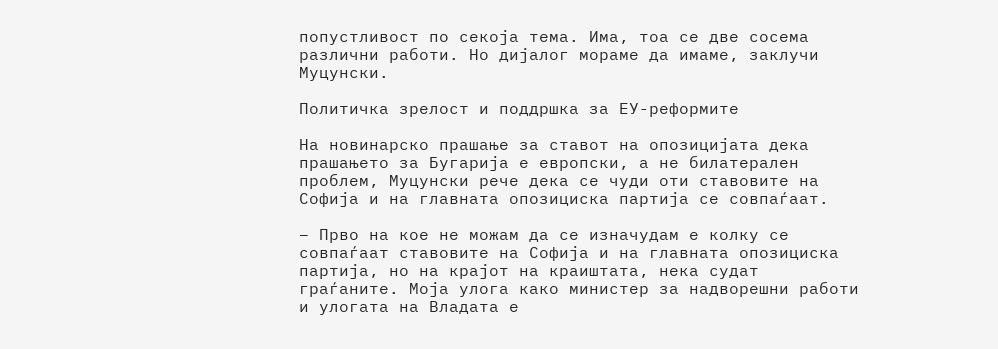попустливост по секоја тема. Има, тоа се две сосема различни работи. Но дијалог мораме да имаме, заклучи Муцунски.

Политичка зрелост и поддршка за ЕУ-реформите

На новинарско прашање за ставот на опозицијата дека прашањето за Бугарија е европски, а не билатерален проблем, Муцунски рече дека се чуди оти ставовите на Софија и на главната опозициска партија се совпаѓаат.

– Прво на кое не можам да се изначудам е колку се совпаѓаат ставовите на Софија и на главната опозициска партија, но на крајот на краиштата, нека судат граѓаните. Моја улога како министер за надворешни работи и улогата на Владата е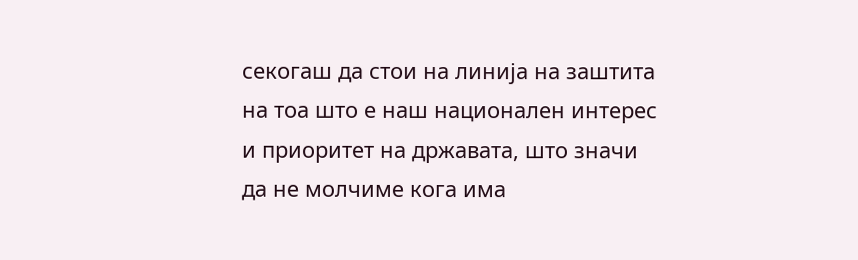секогаш да стои на линија на заштита на тоа што е наш национален интерес и приоритет на државата, што значи да не молчиме кога има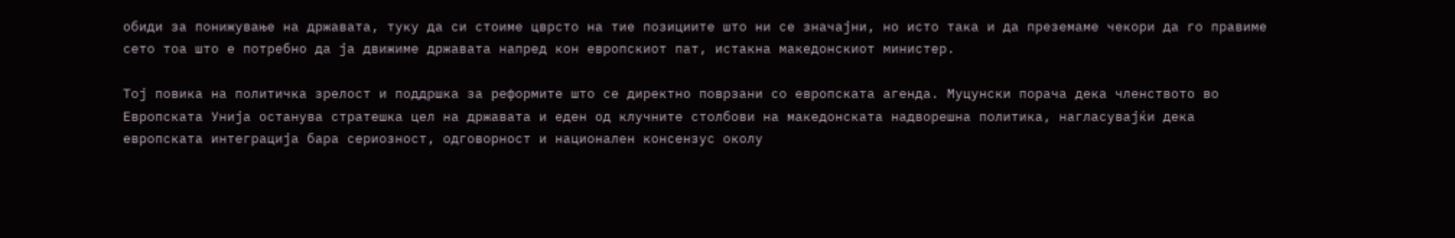обиди за понижување на државата, туку да си стоиме цврсто на тие позициите што ни се значајни, но исто така и да преземаме чекори да го правиме сето тоа што е потребно да ја движиме државата напред кон европскиот пат, истакна македонскиот министер.

Тој повика на политичка зрелост и поддршка за реформите што се директно поврзани со европската агенда. Муцунски порача дека членството во Европската Унија останува стратешка цел на државата и еден од клучните столбови на македонската надворешна политика, нагласувајќи дека европската интеграција бара сериозност, одговорност и национален консензус околу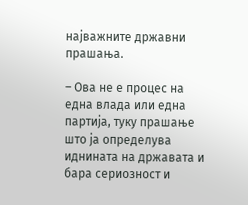најважните државни прашања.

– Ова не е процес на една влада или една партија, туку прашање што ја определува иднината на државата и бара сериозност и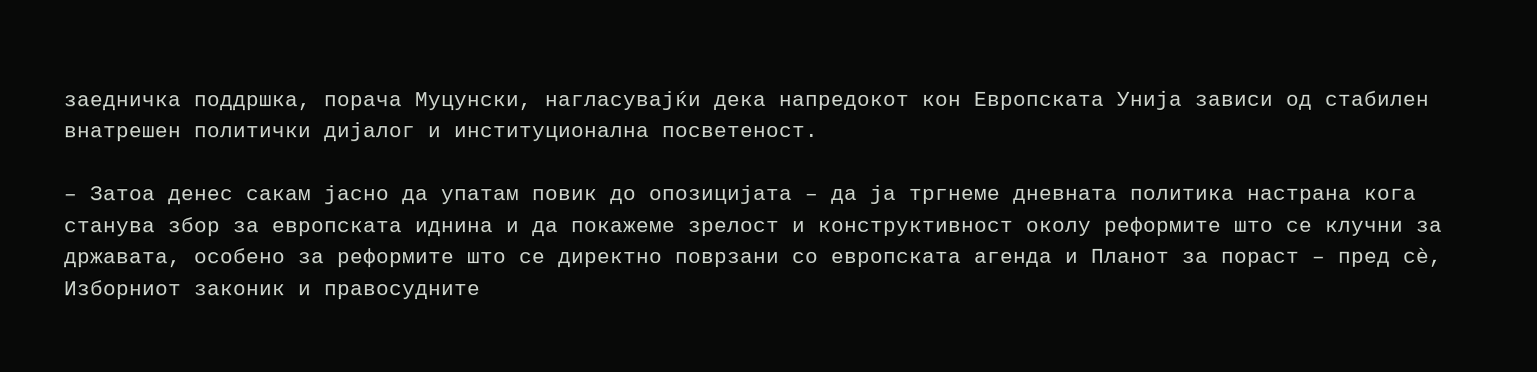заедничка поддршка, порача Муцунски, нагласувајќи дека напредокот кон Европската Унија зависи од стабилен внатрешен политички дијалог и институционална посветеност.

– Затоа денес сакам јасно да упатам повик до опозицијата – да ја тргнеме дневната политика настрана кога станува збор за европската иднина и да покажеме зрелост и конструктивност околу реформите што се клучни за државата, особено за реформите што се директно поврзани со европската агенда и Планот за пораст – пред сè, Изборниот законик и правосудните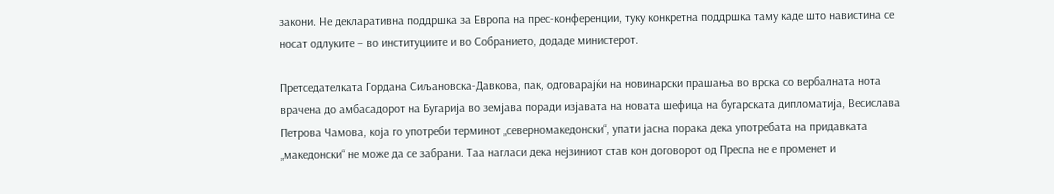закони. Не декларативна поддршка за Европа на прес-конференции, туку конкретна поддршка таму каде што навистина се носат одлуките – во институциите и во Собранието, додаде министерот.

Претседателката Гордана Сиљановска-Давкова, пак, одговарајќи на новинарски прашања во врска со вербалната нота врачена до амбасадорот на Бугарија во земјава поради изјавата на новата шефица на бугарската дипломатија, Весислава Петрова Чамова, која го употреби терминот „северномакедонски“, упати јасна порака дека употребата на придавката „македонски“ не може да се забрани. Таа нагласи дека нејзиниот став кон договорот од Преспа не е променет и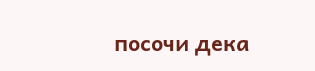посочи дека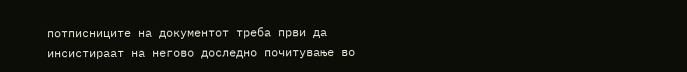потписниците на документот треба први да инсистираат на негово доследно почитување во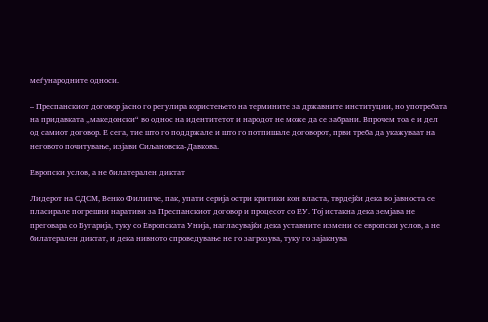меѓународните односи.

– Преспанскиот договор јасно го регулира користењето на термините за државните институции, но употребата на придавката „македонски“ во однос на идентитетот и народот не може да се забрани. Впрочем тоа е и дел од самиот договор. Е сега, тие што го поддржале и што го потпишале договорот, први треба да укажуваат на неговото почитување, изјави Сиљановска-Давкова.

Европски услов, а не билатерален диктат

Лидерот на СДСМ, Венко Филипче, пак, упати серија остри критики кон власта, тврдејќи дека во јавноста се пласирале погрешни наративи за Преспанскиот договор и процесот со ЕУ. Тој истакна дека земјава не преговара со Бугарија, туку со Европската Унија, нагласувајќи дека уставните измени се европски услов, а не билатерален диктат, и дека нивното спроведување не го загрозува, туку го зајакнува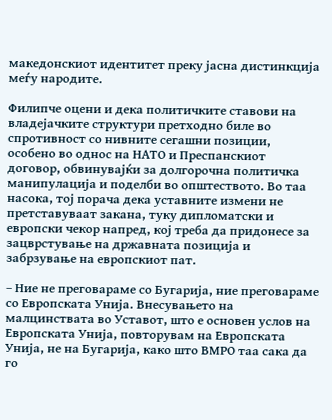македонскиот идентитет преку јасна дистинкција меѓу народите.

Филипче оцени и дека политичките ставови на владејачките структури претходно биле во спротивност со нивните сегашни позиции, особено во однос на НАТО и Преспанскиот договор, обвинувајќи за долгорочна политичка манипулација и поделби во општеството. Во таа насока, тој порача дека уставните измени не претставуваат закана, туку дипломатски и европски чекор напред, кој треба да придонесе за зацврстување на државната позиција и забрзување на европскиот пат.

– Ние не преговараме со Бугарија, ние преговараме со Европската Унија. Внесувањето на малцинствата во Уставот, што е основен услов на Европската Унија, повторувам на Европската Унија, не на Бугарија, како што ВМРО таа сака да го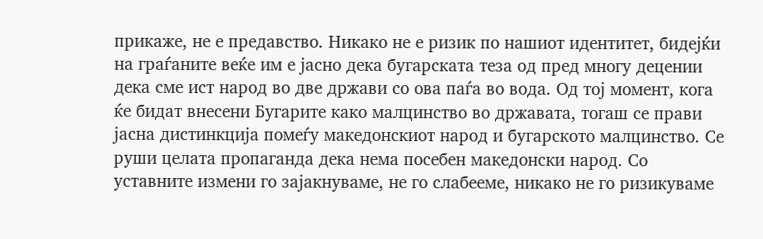прикаже, не е предавство. Никако не е ризик по нашиот идентитет, бидејќи на граѓаните веќе им е јасно дека бугарската теза од пред многу децении дека сме ист народ во две држави со ова паѓа во вода. Од тој момент, кога ќе бидат внесени Бугарите како малцинство во државата, тогаш се прави јасна дистинкција помеѓу македонскиот народ и бугарското малцинство. Се руши целата пропаганда дека нема посебен македонски народ. Со уставните измени го зајакнуваме, не го слабееме, никако не го ризикуваме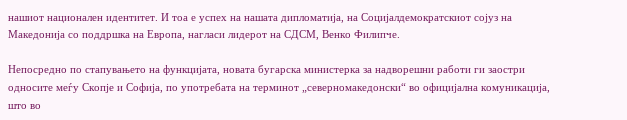нашиот национален идентитет. И тоа е успех на нашата дипломатија, на Социјалдемократскиот сојуз на Македонија со поддршка на Европа, нагласи лидерот на СДСМ, Венко Филипче.

Непосредно по стапувањето на функцијата, новата бугарска министерка за надворешни работи ги заостри односите меѓу Скопје и Софија, по употребата на терминот „северномакедонски“ во официјална комуникација, што во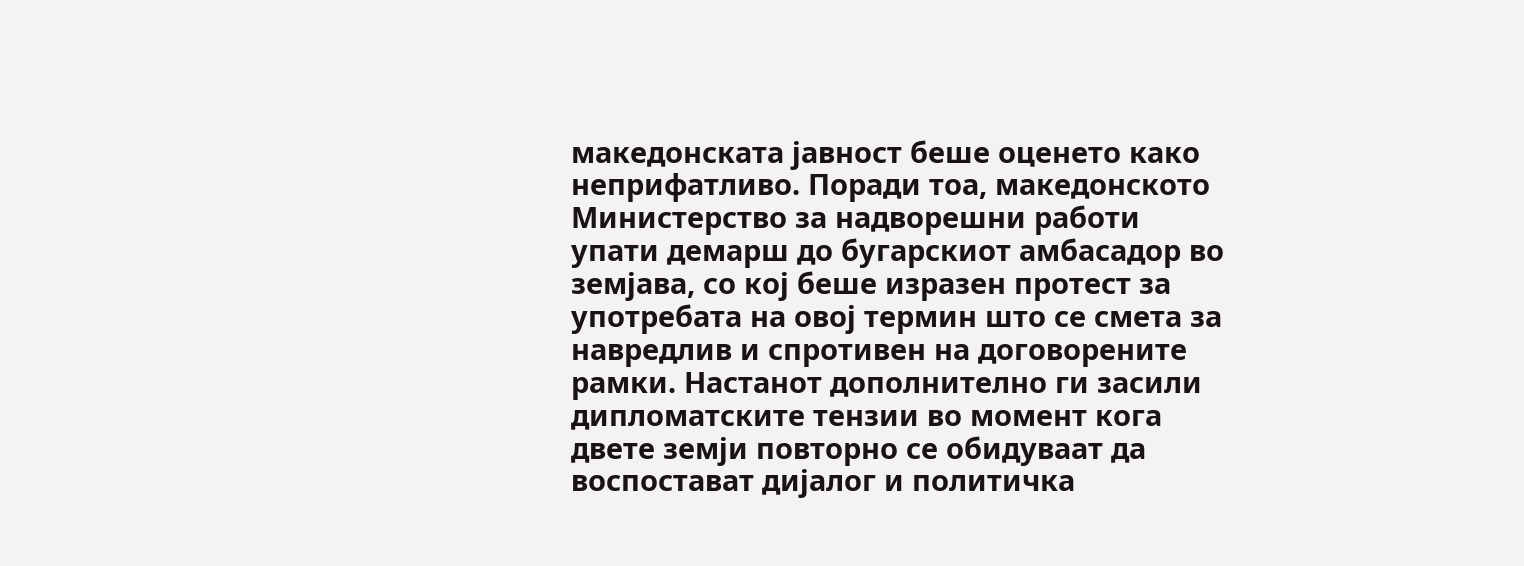македонската јавност беше оценето како неприфатливо. Поради тоа, македонското Министерство за надворешни работи упати демарш до бугарскиот амбасадор во земјава, со кој беше изразен протест за употребата на овој термин што се смета за навредлив и спротивен на договорените рамки. Настанот дополнително ги засили дипломатските тензии во момент кога двете земји повторно се обидуваат да воспостават дијалог и политичка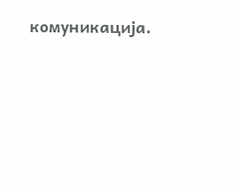комуникација.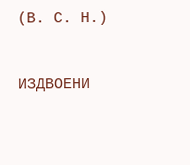(В. С. Н.)



ИЗДВОЕНИ